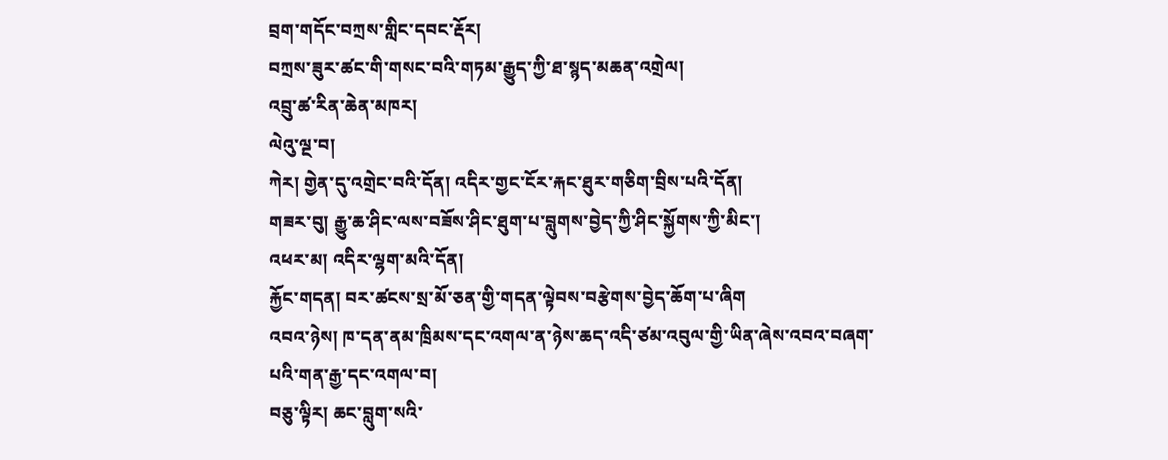བྲག་གདོང་བཀྲས་གླིང་དབང་རྡོར།
བཀྲས་ཟུར་ཚང་གི་གསང་བའི་གཏམ་རྒྱུད་ཀྱི་ཐ་སྙད་མཆན་འགྲེལ།
འབྲུ་ཚ་རིན་ཆེན་མཁར།
ལེའུ་ལྔ་བ།
ཀེར། གྱེན་དུ་འགྲེང་བའི་དོན། འདིར་གྱང་ངོར་རྐང་ཐུར་གཅིག་བྲིས་པའི་དོན།
གཟར་བུ། རྒྱུ་ཆ་ཤིང་ལས་བཟོས་ཤིང་ཐུག་པ་བླུགས་བྱེད་ཀྱི་ཤིང་སྐྱོགས་ཀྱི་མིང་།
འཕར་མ། འདིར་ལྷག་མའི་དོན།
རྐྱོང་གདན། བར་ཚངས་སྲ་མོ་ཅན་གྱི་གདན་ལྟེབས་བརྩེགས་བྱེད་ཆོག་པ་ཞིག
འབའ་ཉེས། ཁ་དན་ནམ་ཁྲིམས་དང་འགལ་ན་ཉེས་ཆད་འདི་ཙམ་འབུལ་གྱི་ཡིན་ཞེས་འབའ་བཞག་པའི་གན་རྒྱ་དང་འགལ་བ།
བཅུ་ལྟིར། ཆང་བླུག་སའི་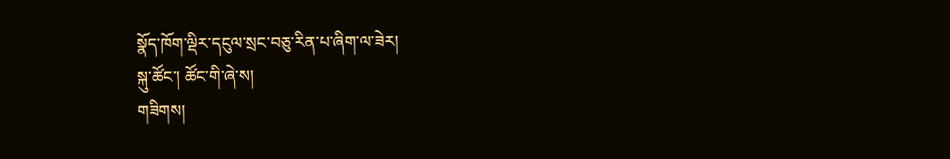སྣོད་ཁོག་ལྡིར་དངུལ་སྲང་བཅུ་རིན་པ་ཞིག་ལ་ཟེར།
སྐུ་ཚོང་། ཚོང་གི་ཞེ་ས།
གཟིགས།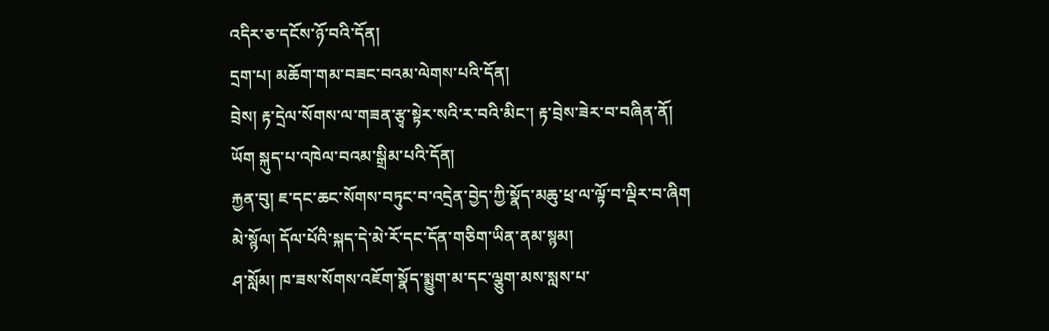འདིར་ཅ་དངོས་ཉོ་བའི་དོན།
དྲག་པ། མཆོག་གམ་བཟང་བའམ་ལེགས་པའི་དོན།
བྲེས། རྟ་དྲེལ་སོགས་ལ་གཟན་རྩྭ་སྟེར་སའི་ར་བའི་མིང་། རྟ་བྲེས་ཟེར་བ་བཞིན་ནོ།
ཡོག སྐུད་པ་འཁེལ་བའམ་སྒྲིམ་པའི་དོན།
རྐྱན་བུ། ཇ་དང་ཆང་སོགས་བཏུང་བ་འདྲེན་བྱེད་ཀྱི་སྣོད་མཆུ་ཕྲ་ལ་ལྟོ་བ་ལྡིར་བ་ཞིག
མེ་སྙོལ། དོལ་པོའི་སྐད་དེ་མེ་རོ་དང་དོན་གཅིག་ཡིན་ནམ་སྙམ།
ཤ་སློམ། ཁ་ཟས་སོགས་འཇོག་སྣོད་སྨྱུག་མ་དང་ལྕུག་མས་སླས་པ་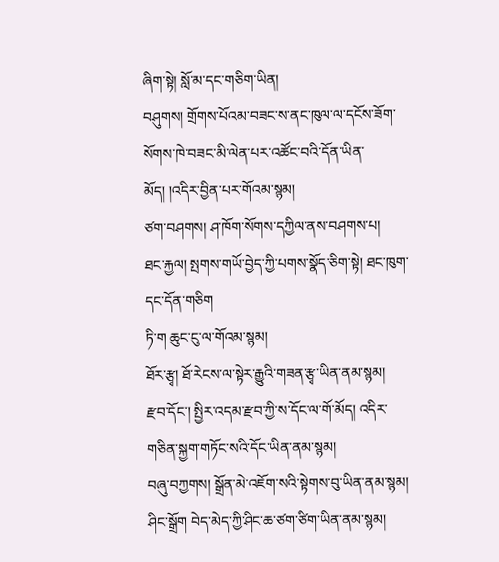ཞིག་སྟེ། སློ་མ་དང་གཅིག་ཡིན།
བཤུགས། གྲོགས་པོའམ་བཟང་ས་ནང་ཁུལ་ལ་དངོས་ཟོག་སོགས་ཁེ་བཟང་མི་ལེན་པར་འཚོང་བའི་དོན་ཡིན་མོད། །འདིར་བྱིན་པར་གོའམ་སྙམ།
ཙག་བཤགས། ཤ་ཁོག་སོགས་དཀྱིལ་ནས་བཤགས་པ།
ཐང་རྐྱལ། སྤགས་གཡོ་བྱེད་ཀྱི་པགས་སྣོད་ཅིག་སྟེ། ཐང་ཁུག་དང་དོན་གཅིག
ཏི་ག ཆུང་ངུ་ལ་གོའམ་སྙམ།
ཐོར་རྩྭ། ཐོ་རེངས་ལ་སྟེར་རྒྱུའི་གཟན་རྩྭ་ཡིན་ནམ་སྙམ།
རྫབ་དོང་། སྤྱིར་འདམ་རྫབ་ཀྱི་ས་དོང་ལ་གོ་མོད། འདིར་གཅིན་སྐྱག་གཏོང་སའི་དོང་ཡིན་ནམ་སྙམ།
བཞུ་བཀྱགས། སྒྲོན་མེ་འཇོག་སའི་སྟེགས་བུ་ཡིན་ནམ་སྙམ།
ཤིང་སྒྲོག བེད་མེད་ཀྱི་ཤིང་ཆ་ཙག་ཙིག་ཡིན་ནམ་སྙམ།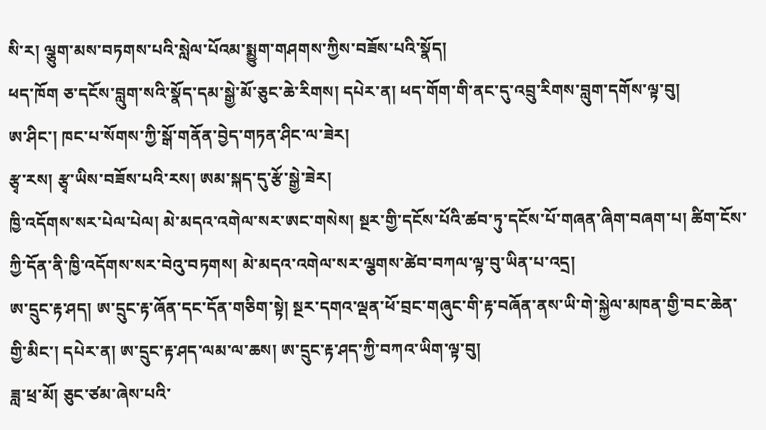སི་ར། ལྕུག་མས་བཏགས་པའི་སླེལ་པོའམ་སྨྱུག་གཤགས་ཀྱིས་བཟོས་པའི་སྣོད།
ཕད་ཁོག ཅ་དངོས་བླུག་སའི་སྣོད་དམ་སྒྱེ་མོ་ཅུང་ཆེ་རིགས། དཔེར་ན། ཕད་གོག་གི་ནང་དུ་འབྲུ་རིགས་བླུག་དགོས་ལྟ་བུ།
ཨ་ཤིང་། ཁང་པ་སོགས་ཀྱི་སྒོ་གནོན་བྱེད་གཏན་ཤིང་ལ་ཟེར།
རྩྭ་རས། རྩྭ་ཡིས་བཟོས་པའི་རས། ཨམ་སྐད་དུ་རྩོ་སྒྱེ་ཟེར།
ཁྱི་འདོགས་སར་པེལ་པེལ། མེ་མདའ་འགེལ་སར་ཨང་གསེས། སྔར་གྱི་དངོས་པོའི་ཚབ་ཏུ་དངོས་པོ་གཞན་ཞིག་བཞག་པ། ཚིག་ངོས་ཀྱི་དོན་ནི་ཁྱི་འདོགས་སར་བེའུ་བཏགས། མེ་མདའ་འགེལ་སར་ལྕགས་ཚེབ་བཀལ་ལྟ་བུ་ཡིན་པ་འདྲ།
ཨ་དྲུང་རྟ་ཤད། ཨ་དྲུང་རྟ་ཞོན་དང་དོན་གཅིག་སྟེ། སྔར་དགའ་ལྡན་ཕོ་བྲང་གཞུང་གི་རྟ་བཞོན་ནས་ཡི་གེ་སྐྱེལ་མཁན་གྱི་བང་ཆེན་གྱི་མིང་། དཔེར་ན། ཨ་དྲུང་རྟ་ཤད་ལམ་ལ་ཆས། ཨ་དྲུང་རྟ་ཤད་ཀྱི་བཀའ་ཡིག་ལྟ་བུ།
ཟླ་ཕྲ་མོ། ཅུང་ཙམ་ཞེས་པའི་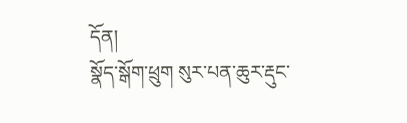དོན།
སྣོད་སྒོག་ཕྲུག སུར་པན་ཆུར་རྡུང་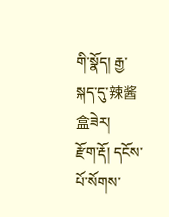གི་སྣོད། རྒྱ་སྐད་དུ་辣酱盒ཟེར།
རྫོག་རྡོ། དངོས་པོ་སོགས་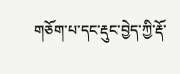གཅོག་པ་དང་རྡུང་བྱེད་ཀྱི་རྡོ་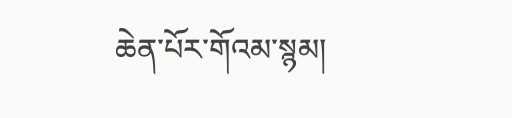ཆེན་པོར་གོའམ་སྙམ།